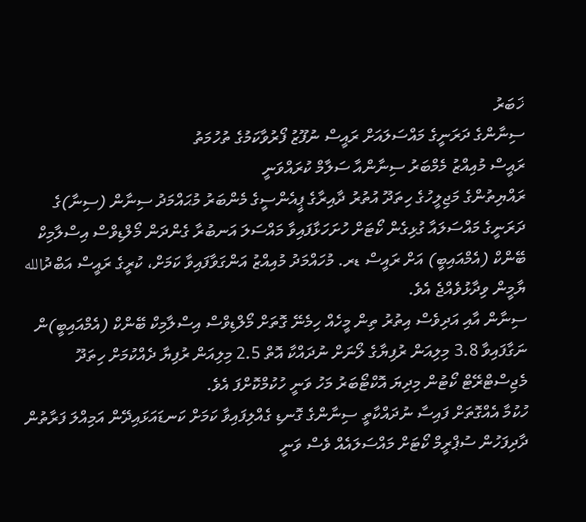ޚަބަރު
ސިނާންގެ ދަރަނީގެ މައްސަލައަށް ރައީސް ނުފޫޒު ފޯރުވާކަމުގެ ތުހުމަތު
ރައީސް މުއިއްޒު މެމްބަރު ސިނާންއާ ސަލާމް ކުރައްވަނީ
ރައްޔިތުންގެ މަޖިލީހުގެ ހިތަދޫ އުތުރު ދާއިރާގެ ޕީއެންސީގެ މެންބަރު މުޙައްމަދު ސިނާން (ސިނާ)ގެ ދަރަނީގެ މައްސަލައާ ގުޅިގެން ކޯޓަށް ހުށަހަޅާފައިވާ މައްސަލަ އަނބުރާ ގެންދަން މޯލްޑިވްސް އިސްލާމިކް ބޭންކް (އެމްއައިބީ) އަށް ރައީސް ޑރ. މުހައްމަދު މުއިއްޒު އަންގަވާފައިވާ ކަމަށް، ކުރީގެ ރައީސް އަބްދުالله ޔާމީން ވިދާޅުވެއްޖެ އެވެ.
ސިނާން އާއި އަދިވެސް އިތުރު ތިން މީހެއް ހިމެނޭ ގޮތަށް މޯލްޑިވްސް އިސްލާމިކް ބޭންކް (އެމްއައިބީ)ން ނަގާފައިވާ 3.8 މިލިއަން ރުފިޔާގެ ލޯނަށް ނުދައްކާ އޮތް 2.5 މިލިއަން ރުފިޔާ ދެއްކުމަށް ހިތަދޫ މެޖިސްޓްރޭޓް ކޯޓުން މިދިޔަ އޮކްޓޯބަރު މަހު ވަނީ ހުކުމްކޮށްފަ އެވެ.
ހުކުމާ އެއްގޮތަށް ފައިސާ ނުދައްކާތީ ސިނާންގެ ގޮނޑި ގެއްލިފައިވާ ކަމަށް ކަނޑައަޅައިދޭން އަމިއްލަ ފަރާތުން ދާދިފަހުން ސުޕްރީމް ކޯޓަށް މައްސަލައެއް ވެސް ވަނީ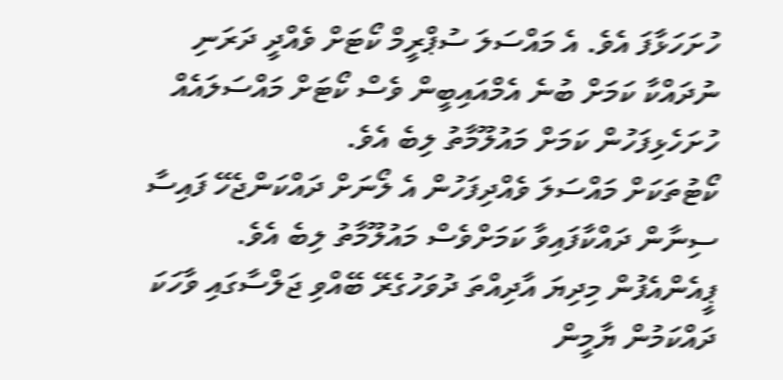ހުށަހަޅާފަ އެވެ. އެ މައްސަލަ ސުޕްރީމް ކޯޓަށް ވެއްދީ ދަރަނި ނުދައްކާ ކަމަށް ބުނެ އެމްއައިބީން ވެސް ކޯޓަށް މައްސަލައެއް ހުށަހެޅިފަހުން ކަމަށް މައުލޫމާތު ލިބެ އެވެ.
ކޯޓުތަކަށް މައްސަލަ ވެއްދިފަހުން އެ ލޯނަށް ދައްކަންޖެހޭ ފައިސާ ސިނާން ދައްކާފައިވާ ކަމަށްވެސް މައުލޫމާތު ލިބެ އެވެ.
ޕީއެންއެފުން މިދިޔަ އާދިއްތަ ދުވަހުގެރޭ ބޭއްވި ޖަލްސާގައި ވާހަކަ ދައްކަމުން ޔާމީން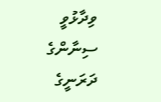ވިދާޅުވީ ސިނާންގެ ދަރަނީގެ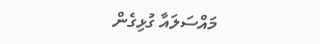މައްސަލައާ ގުޅިގެން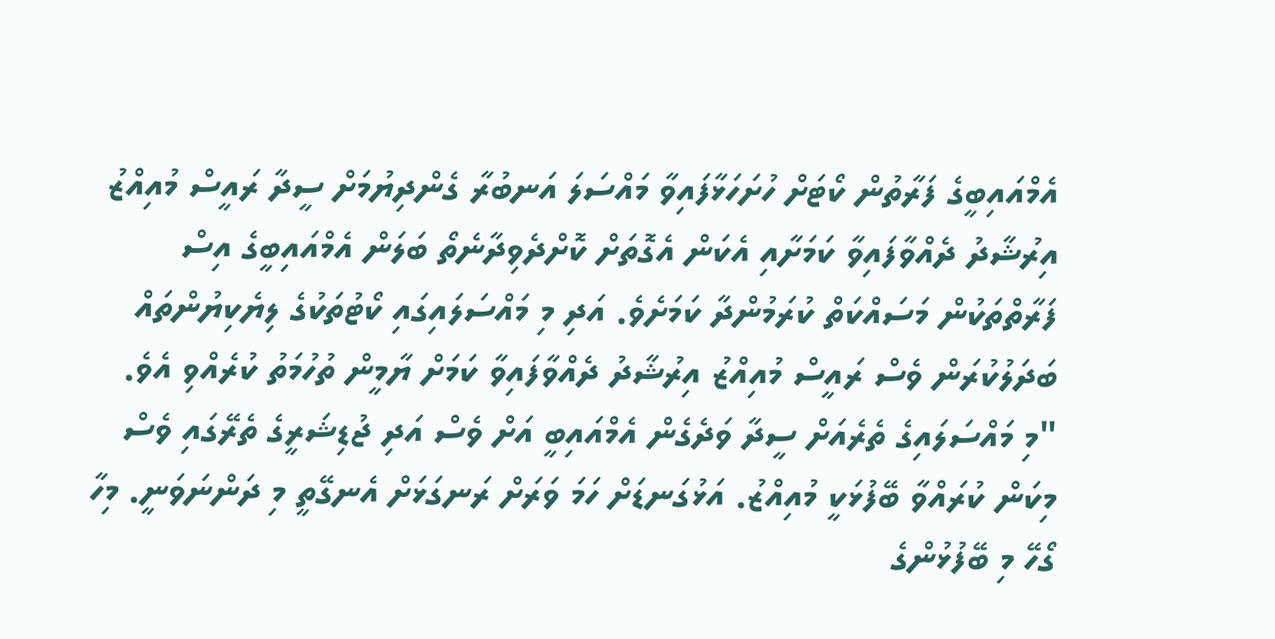އެމްއައިބީގެ ފަރާތުން ކޯޓަށް ހުށަހަޅާފައިވާ މައްސަލަ އަނބުރާ ގެންދިޔުމަށް ސީދާ ރައީސް މުއިއްޒު އިރުޝާދު ދެއްވާފައިވާ ކަމަށާއި އެކަން އެގޮތަށް ކޮށްދެވިދާނެތޯ ބަލަން އެމްއައިބީގެ އިސް ފަރާތްތަކުން މަސައްކަތް ކުރަމުންދާ ކަމަށެވެ. އަދި މި މައްސަލައިގައި ކޯޓުތަކުގެ ލިޔެކިޔުންތައް ބަދަލުކުރަން ވެސް ރައީސް މުއިއްޒު އިރުޝާދު ދެއްވާފައިވާ ކަމަށް ޔާމީން ތުހުމަތު ކުރެއްވި އެވެ.
"މި މައްސަލައިގެ ތެރެއަށް ސީދާ ވަދެގެން އެމްއައިބީ އަށް ވެސް އަދި ޖުޑިޝަރީގެ ތެރޭގައި ވެސް މިކަން ކުރައްވާ ބޭފުޅަކީ މުއިއްޒު. އަޅުގަނޑަށް ހަމަ ވަރަށް ރަނގަޅަށް އެނގޭތީ މި ދަންނަވަނީ. މިހާ ގޯހޭ މި ބޭފުޅުންގެ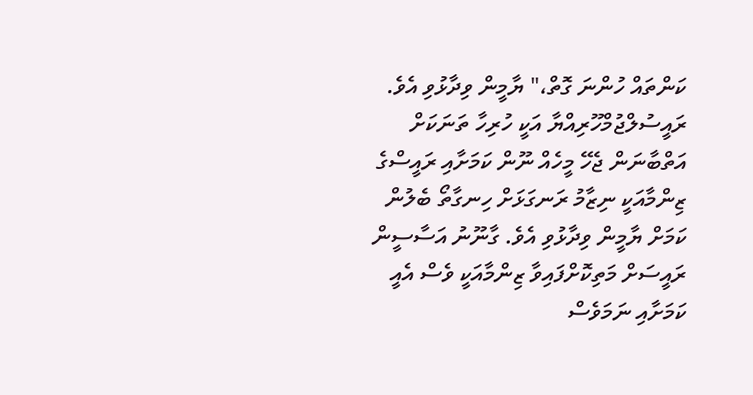ކަންތައް ހުންނަ ގޮތް،" ޔާމީން ވިދާޅުވި އެވެ.
ރައީސުލްޖުމްހޫރިއްޔާ އަކީ ހުރިހާ ތަނަކަށް އަތްބާނަން ޖެހޭ މީހެއް ނޫން ކަމަށާއި ރައީސްގެ ޒިންމާއަކީ ނިޒާމު ރަނގަޅަށް ހިނގާތޯ ބެލުން ކަމަށް ޔާމީން ވިދާޅުވި އެވެ. ގާނޫނު އަސާސީން ރައީސަށް މަތިކޮށްފައިވާ ޒިންމާއަކީ ވެސް އެއީ ކަމަށާއި ނަމަވެސް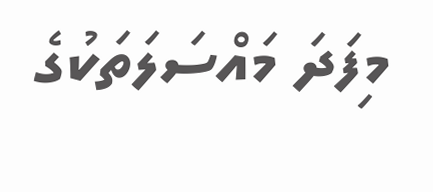މިފަދަ މައްސަލަތަކުގެ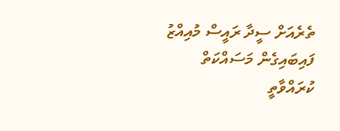ތެރެއަށް ސީދާ ރައީސް މުއިއްޒު ފައިބައިގެން މަސައްކަތް ކުރައްވާތީ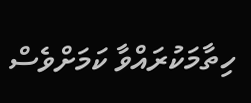ހިތާމަކުރައްވާ ކަމަށްވެސް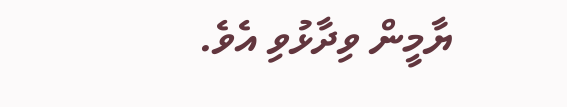ޔާމީން ވިދާޅުވި އެވެ.